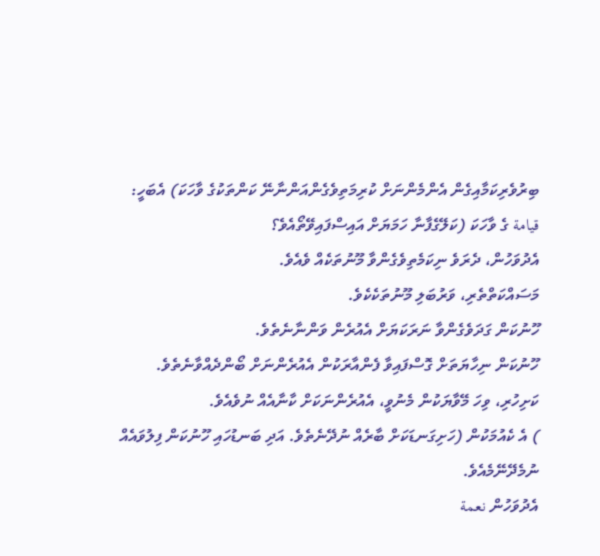ބިރުވެރިކަމާއިގެން އެންމެންނަށް ކުރިމަތިވެގެންއަންނާނޭ ކަންތަކުގެ ވާހަކަ) އެބަހީ: قيامة ގެ ވާހަކަ (ކަލޭގެފާނާ ހަމަޔަށް އައިސްފައިވޭތޯއެވެ؟
އެދުވަހުން، ދެރަވެ ނިކަމެތިވެގެންވާ މޫނުތަކެއް ވެއެވެ.
މަސައްކަތްތެރި، ވަރުބަލި މޫނުތަކެކެވެ.
ހޫނުކަން ގަދަވެގެންވާ ނަރަކަޔަށް އެއުރެން ވަންނާނެތެވެ.
ހޫނުކަން ނިހާޔަތަށް ގޮސްފައިވާ ފެންއާރަކުން އެއުރެންނަށް ބޯންދެއްވާނެތެވެ.
ކަށިހުރި، ވިހަ މޭވާޔަކުން މެނުވީ، އެއުރެންނަކަށް ކާނާއެއް ނުވެއެވެ.
) އެ ކެއުމަކުން (ހަށިގަނޑަކަށް ބާރެއް ނުދޭނެތެވެ. އަދި ބަނޑުހައި ހޫނުކަން ފިލުވައެއް ނުމެދޭނޭމެއެވެ.
އެދުވަހުން نعمة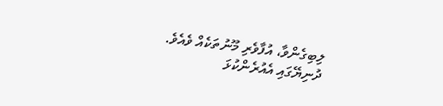ލިބިގެންވާ، އުފާވެރި މޫނުތަކެއް ވެއެވެ.
ދުނިޔޭގައި އެއުރެންކުޅަ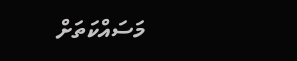މަސައްކަތަށް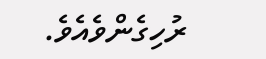ރުހިގެންވެއެވެ.